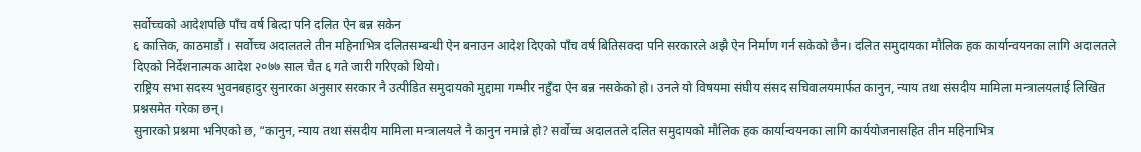सर्वोच्चको आदेशपछि पाँच वर्ष बित्दा पनि दलित ऐन बन्न सकेन
६ कात्तिक, काठमाडौं । सर्वोच्च अदालतले तीन महिनाभित्र दलितसम्बन्धी ऐन बनाउन आदेश दिएको पाँच वर्ष बितिसक्दा पनि सरकारले अझै ऐन निर्माण गर्न सकेको छैन। दलित समुदायका मौलिक हक कार्यान्वयनका लागि अदालतले दिएको निर्देशनात्मक आदेश २०७७ साल चैत ६ गते जारी गरिएको थियो।
राष्ट्रिय सभा सदस्य भुवनबहादुर सुनारका अनुसार सरकार नै उत्पीडित समुदायको मुद्दामा गम्भीर नहुँदा ऐन बन्न नसकेको हो। उनले यो विषयमा संघीय संसद सचिवालयमार्फत कानुन, न्याय तथा संसदीय मामिला मन्त्रालयलाई लिखित प्रश्नसमेत गरेका छन्।
सुनारको प्रश्नमा भनिएको छ, “कानुन, न्याय तथा संसदीय मामिला मन्त्रालयले नै कानुन नमान्ने हो? सर्वोच्च अदालतले दलित समुदायको मौलिक हक कार्यान्वयनका लागि कार्ययोजनासहित तीन महिनाभित्र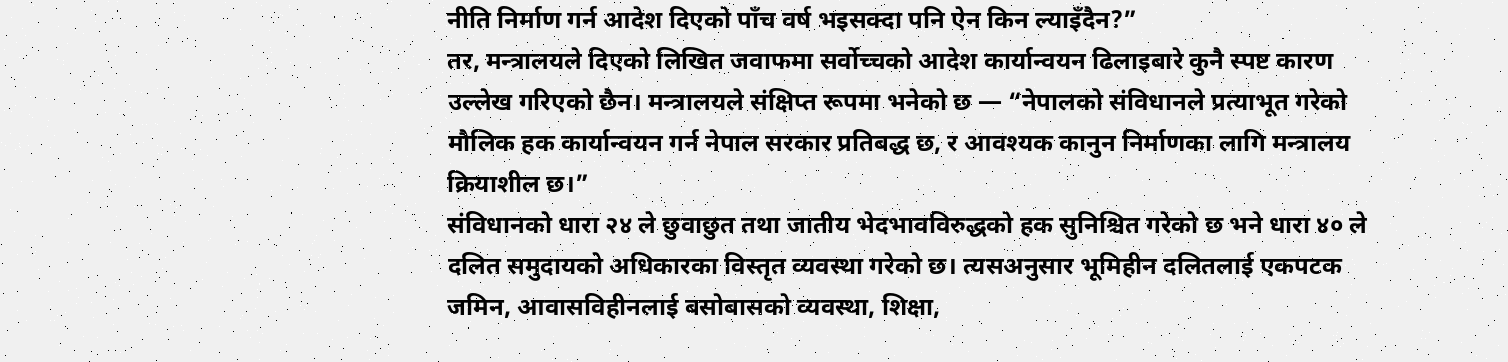नीति निर्माण गर्न आदेश दिएको पाँच वर्ष भइसक्दा पनि ऐन किन ल्याइँदैन?”
तर, मन्त्रालयले दिएको लिखित जवाफमा सर्वोच्चको आदेश कार्यान्वयन ढिलाइबारे कुनै स्पष्ट कारण उल्लेख गरिएको छैन। मन्त्रालयले संक्षिप्त रूपमा भनेको छ — “नेपालको संविधानले प्रत्याभूत गरेको मौलिक हक कार्यान्वयन गर्न नेपाल सरकार प्रतिबद्ध छ, र आवश्यक कानुन निर्माणका लागि मन्त्रालय क्रियाशील छ।”
संविधानको धारा २४ ले छुवाछुत तथा जातीय भेदभावविरुद्धको हक सुनिश्चित गरेको छ भने धारा ४० ले दलित समुदायको अधिकारका विस्तृत व्यवस्था गरेको छ। त्यसअनुसार भूमिहीन दलितलाई एकपटक जमिन, आवासविहीनलाई बसोबासको व्यवस्था, शिक्षा,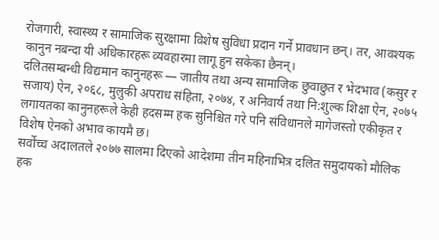रोजगारी, स्वास्थ्य र सामाजिक सुरक्षामा विशेष सुविधा प्रदान गर्ने प्रावधान छन्। तर, आवश्यक कानुन नबन्दा यी अधिकारहरू व्यवहारमा लागू हुन सकेका छैनन्।
दलितसम्बन्धी विद्यमान कानुनहरू — जातीय तथा अन्य सामाजिक छुवाछुत र भेदभाव (कसुर र सजाय) ऐन, २०६८, मुलुकी अपराध संहिता, २०७४, र अनिवार्य तथा नि:शुल्क शिक्षा ऐन, २०७५ लगायतका कानुनहरूले केही हदसम्म हक सुनिश्चित गरे पनि संविधानले मागेजस्तो एकीकृत र विशेष ऐनको अभाव कायमै छ।
सर्वोच्च अदालतले २०७७ सालमा दिएको आदेशमा तीन महिनाभित्र दलित समुदायको मौलिक हक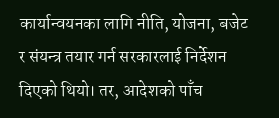कार्यान्वयनका लागि नीति, योजना, बजेट र संयन्त्र तयार गर्न सरकारलाई निर्देशन दिएको थियो। तर, आदेशको पाँच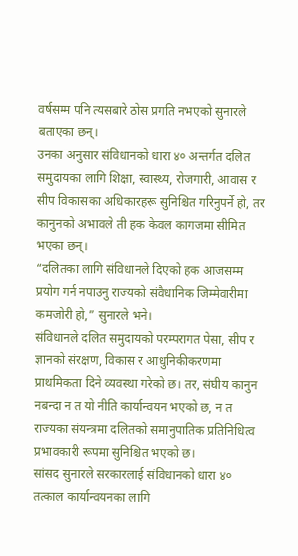वर्षसम्म पनि त्यसबारे ठोस प्रगति नभएको सुनारले बताएका छन्।
उनका अनुसार संविधानको धारा ४० अन्तर्गत दलित समुदायका लागि शिक्षा, स्वास्थ्य, रोजगारी, आवास र सीप विकासका अधिकारहरू सुनिश्चित गरिनुपर्ने हो, तर कानुनको अभावले ती हक केवल कागजमा सीमित भएका छन्।
“दलितका लागि संविधानले दिएको हक आजसम्म प्रयोग गर्न नपाउनु राज्यको संवैधानिक जिम्मेवारीमा कमजोरी हो,” सुनारले भने।
संविधानले दलित समुदायको परम्परागत पेसा, सीप र ज्ञानको संरक्षण, विकास र आधुनिकीकरणमा प्राथमिकता दिने व्यवस्था गरेको छ। तर, संघीय कानुन नबन्दा न त यो नीति कार्यान्वयन भएको छ, न त राज्यका संयन्त्रमा दलितको समानुपातिक प्रतिनिधित्व प्रभावकारी रूपमा सुनिश्चित भएको छ।
सांसद सुनारले सरकारलाई संविधानको धारा ४० तत्काल कार्यान्वयनका लागि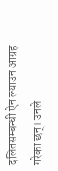दलितसम्बन्धी ऐन ल्याउन आग्रह गरेका छन्। उनले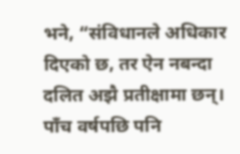भने, “संविधानले अधिकार दिएको छ, तर ऐन नबन्दा दलित अझै प्रतीक्षामा छन्। पाँच वर्षपछि पनि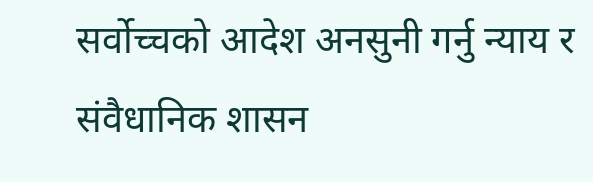सर्वोच्चको आदेश अनसुनी गर्नु न्याय र संवैधानिक शासन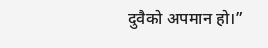दुवैको अपमान हो।”